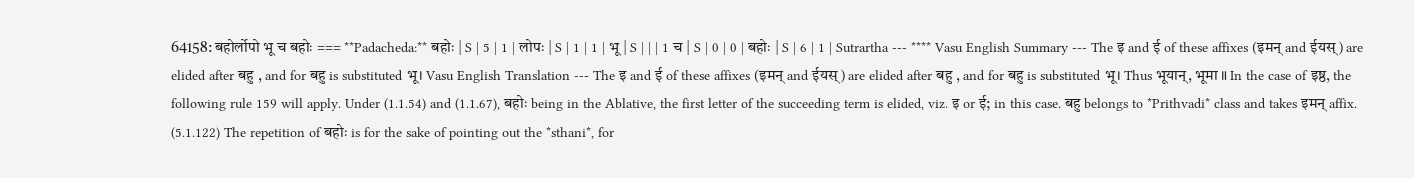64158: बहोर्लोपो भू च बहोः === **Padacheda:** बहोः | S | 5 | 1 | लोपः | S | 1 | 1 | भू | S | | | 1 च | S | 0 | 0 | बहोः | S | 6 | 1 | Sutrartha --- **** Vasu English Summary --- The इ and ई of these affixes (इमन् and ईयस्) are elided after बहु , and for बहु is substituted भू। Vasu English Translation --- The इ and ई of these affixes (इमन् and ईयस्) are elided after बहु , and for बहु is substituted भू। Thus भूयान्, भूमा ॥ In the case of इष्ठ, the following rule 159 will apply. Under (1.1.54) and (1.1.67), बहोः being in the Ablative, the first letter of the succeeding term is elided, viz. इ or ई; in this case. बहु belongs to *Prithvadi* class and takes इमन् affix. (5.1.122) The repetition of बहोः is for the sake of pointing out the *sthani*, for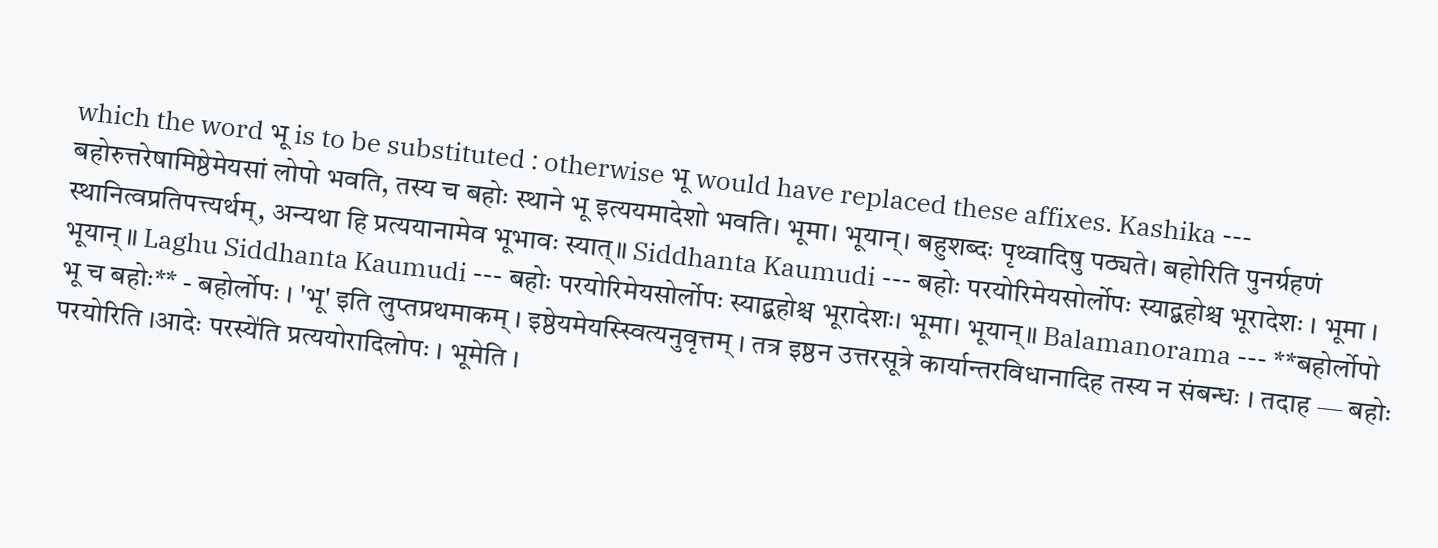which the word भू is to be substituted : otherwise भू would have replaced these affixes. Kashika --- बहोरुत्तरेषामिष्ठेमेयसां लोपो भवति, तस्य च बहोः स्थाने भू इत्ययमादेशो भवति। भूमा। भूयान्। बहुशब्दः पृथ्वादिषु पठ्यते। बहोरिति पुनर्ग्रहणं स्थानित्वप्रतिपत्त्यर्थम्, अन्यथा हि प्रत्ययानामेव भूभावः स्यात्॥ Siddhanta Kaumudi --- बहोः परयोरिमेयसोर्लोपः स्याद्बहोश्च भूरादेशः । भूमा । भूयान् ॥ Laghu Siddhanta Kaumudi --- बहोः परयोरिमेयसोर्लोपः स्याद्बहोश्च भूरादेशः। भूमा। भूयान्॥ Balamanorama --- **बहोर्लोपो भू च बहोः** - बहोर्लोपः । 'भू' इति लुप्तप्रथमाकम् । इष्ठेयमेयस्स्वित्यनुवृत्तम् । तत्र इष्ठन उत्तरसूत्रे कार्यान्तरविधानादिह तस्य न संबन्धः । तदाह — बहोः परयोरिति ।आदेः परस्ये॑ति प्रत्ययोरादिलोपः । भूमेति ।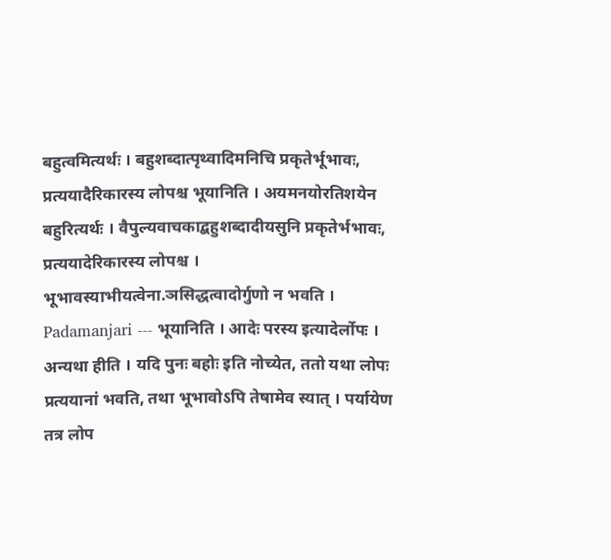बहुत्वमित्यर्थः । बहुशब्दात्पृथ्वादिमनिचि प्रकृतेर्भूभावः, प्रत्ययादैरिकारस्य लोपश्च भूयानिति । अयमनयोरतिशयेन बहुरित्यर्थः । वैपुल्यवाचकाद्बहुशब्दादीयसुनि प्रकृतेर्भभावः, प्रत्ययादेरिकारस्य लोपश्च । भूभावस्याभीयत्वेना.ञसिद्धत्वादोर्गुणो न भवति । Padamanjari --- भूयानिति । आदेः परस्य इत्यादेर्लोपः । अन्यथा हीति । यदि पुनः बहोः इति नोच्येत, ततो यथा लोपः प्रत्ययानां भवति, तथा भूभावोऽपि तेषामेव स्यात् । पर्यायेण तत्र लोप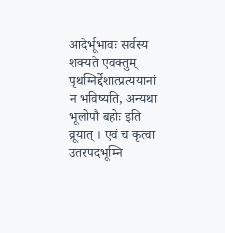आदेर्भूभावः सर्वस्य शक्यते एवक्तुम् पृथग्निर्द्देशात्प्रत्ययानां न भविष्यति, अन्यथा भूलोपौ बहोः इति व्रूयात् । एवं च कृत्वा उतरपदभूम्नि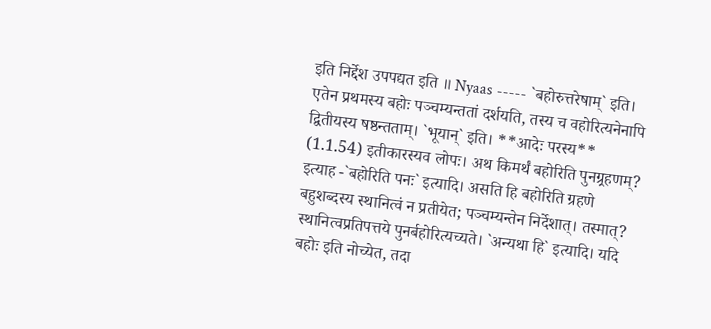इति निर्द्देश उपपद्यत इति ॥ Nyaas ----- `बहोरुत्तरेषाम्` इति। एतेन प्रथमस्य बहोः पञ्चम्यन्ततां दर्शयति, तस्य च वहोरित्यनेनापि द्वितीयस्य षष्ठन्तताम्। `भूयान्` इति। **आदेः परस्य** (1.1.54) इतीकारस्यव लोपः। अथ किमर्थं बहोरिति पुनग्र्रहणम्? इत्याह -`बहोरिति पनः` इत्यादि। असति हि बहोरिति ग्रहणे बहुशब्दस्य स्थानित्वं न प्रतीयेत; पञ्चम्यन्तेन निर्देशात्। तस्मात्? स्थानित्वप्रतिपत्तये पुनर्बहोरित्यच्यते। `अन्यथा हि` इत्यादि। यदि बहोः इति नोच्येत, तदा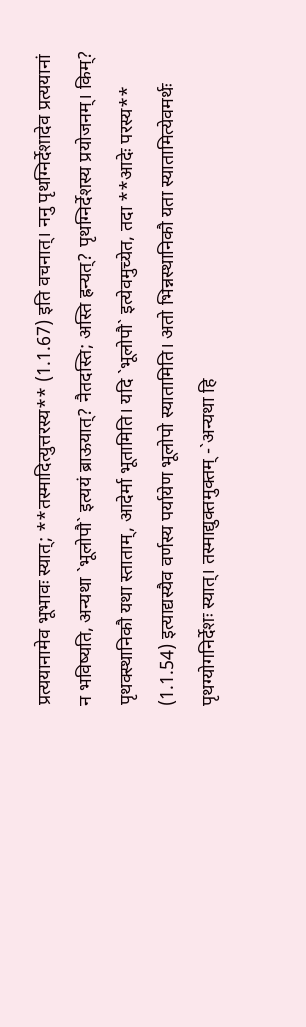प्रत्ययानामेव भूभावः स्यात्; **तस्मादित्युत्तरस्य** (1.1.67) इति वचनात्। ननु पृथग्निर्देशादेव प्रत्ययानां न भविष्यति, अन्यथा `भूलोपौ` इत्ययं ब्राऊयात्? नैतदस्ति; अस्ति ह्रन्यत्? पृथग्निर्देशस्य प्रयोजनम्। किम्? पृथक्स्थानिकौ यथा स्ताताम्, आदेर्मा भूतामिति। यदि `भूलोपौ` इत्येवमुच्येत, तदा **आदेः परस्य** (1.1.54) इत्याद्यस्यैव वर्णस्य पर्यायेण भूलोपो स्यातामिति। अतो भिन्नस्थानिकौ यता स्यातामित्येवमर्थः पृथग्योगनिर्देशः स्यात्। तस्माद्युक्तमुक्तम् -`अन्यथा हि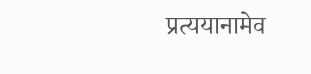प्रत्ययानामेव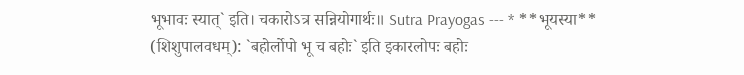भूभावः स्यात्` इति। चकारोऽत्र सन्नियोगार्थः॥ Sutra Prayogas --- * **भूयस्या** (शिशुपालवधम्): `बहोर्लोपो भू च बहोः` इति इकारलोपः बहोः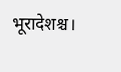भूरादेशश्च।